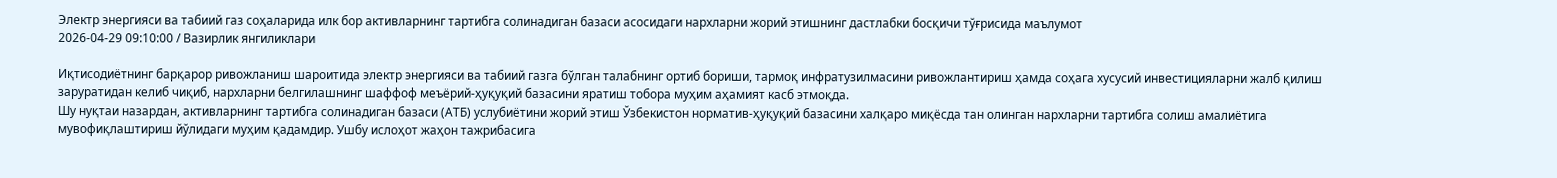Электр энергияси ва табиий газ соҳаларида илк бор активларнинг тартибга солинадиган базаси асосидаги нархларни жорий этишнинг дастлабки босқичи тўғрисида маълумот
2026-04-29 09:10:00 / Вазирлик янгиликлари

Иқтисодиётнинг барқарор ривожланиш шароитида электр энергияси ва табиий газга бўлган талабнинг ортиб бориши, тармоқ инфратузилмасини ривожлантириш ҳамда соҳага хусусий инвестицияларни жалб қилиш заруратидан келиб чиқиб, нархларни белгилашнинг шаффоф меъёрий-ҳуқуқий базасини яратиш тобора муҳим аҳамият касб этмоқда.
Шу нуқтаи назардан, активларнинг тартибга солинадиган базаси (АТБ) услубиётини жорий этиш Ўзбекистон норматив-ҳуқуқий базасини халқаро миқёсда тан олинган нархларни тартибга солиш амалиётига мувофиқлаштириш йўлидаги муҳим қадамдир. Ушбу ислоҳот жаҳон тажрибасига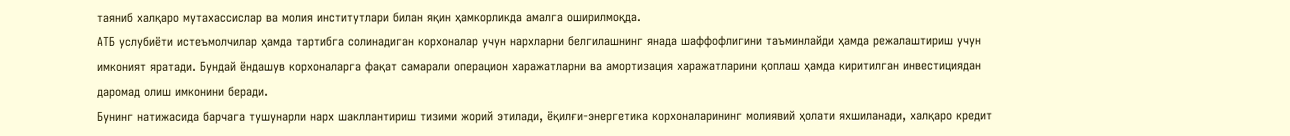таяниб халқаро мутахассислар ва молия институтлари билан яқин ҳамкорликда амалга оширилмоқда.
АТБ услубиёти истеъмолчилар ҳамда тартибга солинадиган корхоналар учун нархларни белгилашнинг янада шаффофлигини таъминлайди ҳамда режалаштириш учун имконият яратади. Бундай ёндашув корхоналарга фақат самарали операцион харажатларни ва амортизация харажатларини қоплаш ҳамда киритилган инвестициядан даромад олиш имконини беради.
Бунинг натижасида барчага тушунарли нарх шакллантириш тизими жорий этилади, ёқилғи-энергетика корхоналарининг молиявий ҳолати яхшиланади, халқаро кредит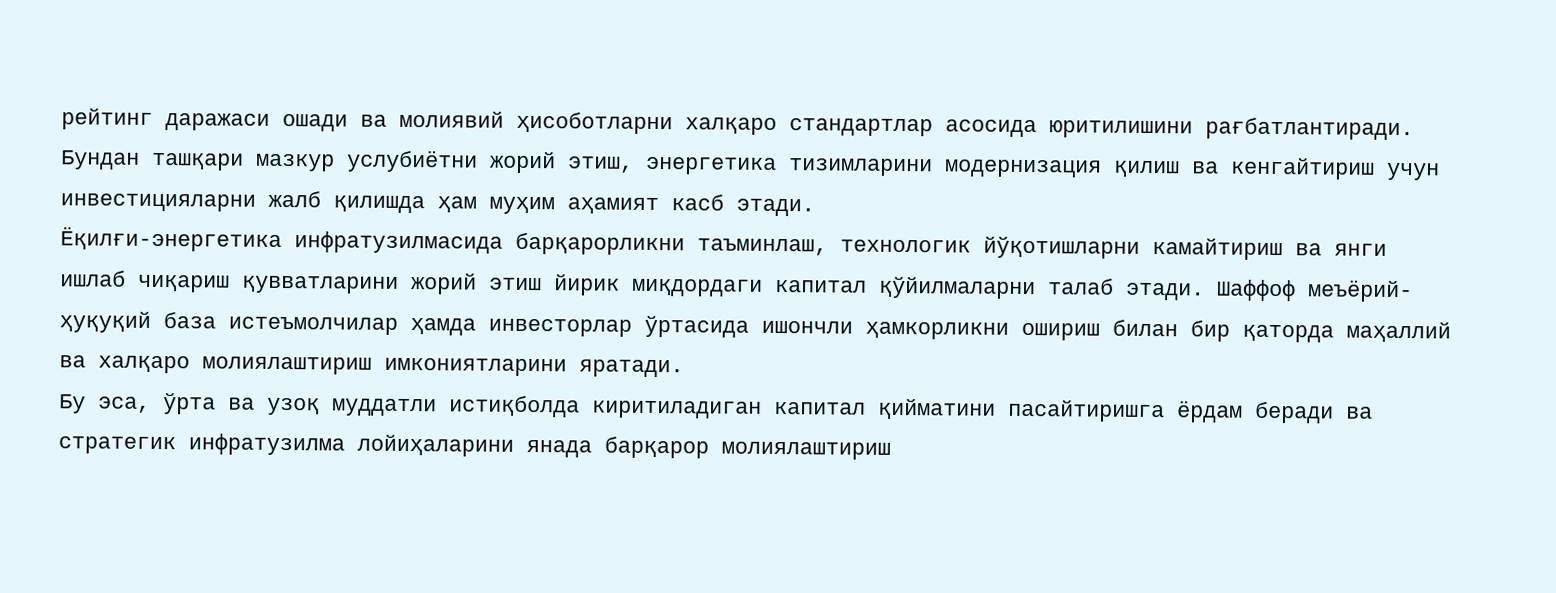рейтинг даражаси ошади ва молиявий ҳисоботларни халқаро стандартлар асосида юритилишини рағбатлантиради.
Бундан ташқари мазкур услубиётни жорий этиш, энергетика тизимларини модернизация қилиш ва кенгайтириш учун инвестицияларни жалб қилишда ҳам муҳим аҳамият касб этади.
Ёқилғи-энергетика инфратузилмасида барқарорликни таъминлаш, технологик йўқотишларни камайтириш ва янги ишлаб чиқариш қувватларини жорий этиш йирик миқдордаги капитал қўйилмаларни талаб этади. Шаффоф меъёрий-ҳуқуқий база истеъмолчилар ҳамда инвесторлар ўртасида ишончли ҳамкорликни ошириш билан бир қаторда маҳаллий ва халқаро молиялаштириш имкониятларини яратади.
Бу эса, ўрта ва узоқ муддатли истиқболда киритиладиган капитал қийматини пасайтиришга ёрдам беради ва стратегик инфратузилма лойиҳаларини янада барқарор молиялаштириш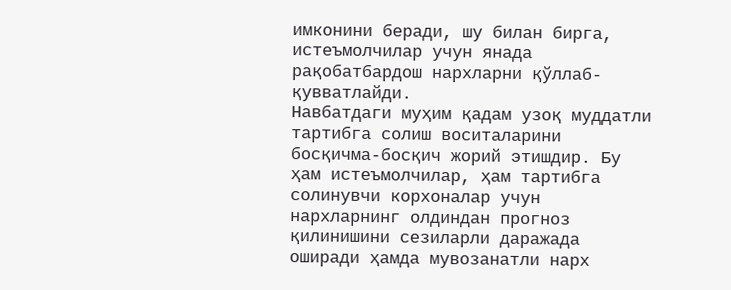имконини беради, шу билан бирга, истеъмолчилар учун янада рақобатбардош нархларни қўллаб-қувватлайди.
Навбатдаги муҳим қадам узоқ муддатли тартибга солиш воситаларини босқичма-босқич жорий этишдир. Бу ҳам истеъмолчилар, ҳам тартибга солинувчи корхоналар учун нархларнинг олдиндан прогноз қилинишини сезиларли даражада оширади ҳамда мувозанатли нарх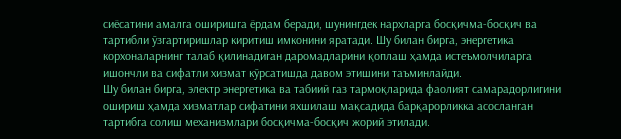сиёсатини амалга оширишга ёрдам беради, шунингдек нархларга босқичма-босқич ва тартибли ўзгартиришлар киритиш имконини яратади. Шу билан бирга, энергетика корхоналарнинг талаб қилинадиган даромадларини қоплаш ҳамда истеъмолчиларга ишончли ва сифатли хизмат кўрсатишда давом этишини таъминлайди.
Шу билан бирга, электр энергетика ва табиий газ тармоқларида фаолият самарадорлигини ошириш ҳамда хизматлар сифатини яхшилаш мақсадида барқарорликка асосланган тартибга солиш механизмлари босқичма-босқич жорий этилади.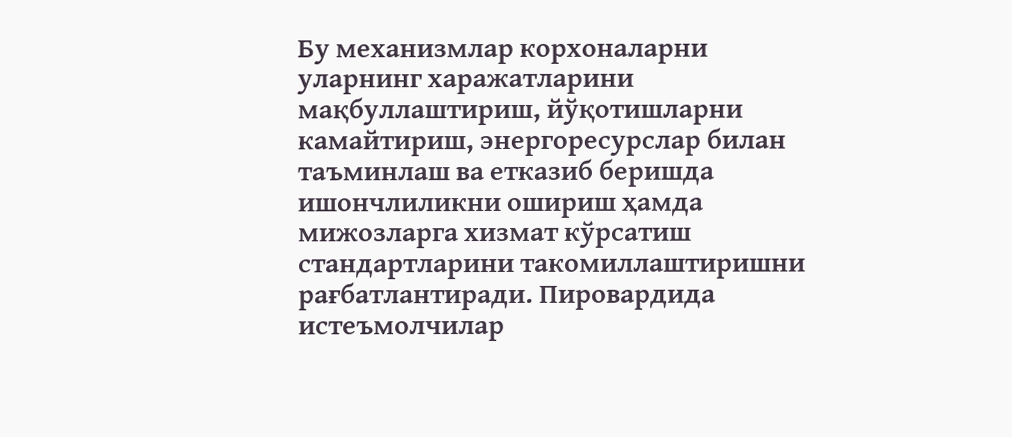Бу механизмлар корхоналарни уларнинг харажатларини мақбуллаштириш, йўқотишларни камайтириш, энергоресурслар билан таъминлаш ва етказиб беришда ишончлиликни ошириш ҳамда мижозларга хизмат кўрсатиш стандартларини такомиллаштиришни рағбатлантиради. Пировардида истеъмолчилар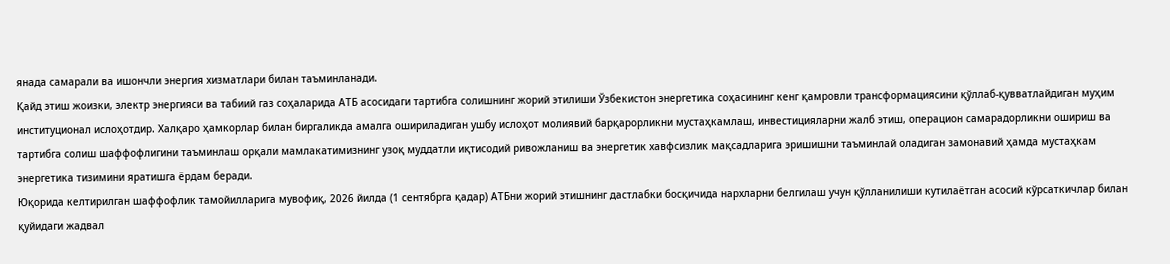янада самарали ва ишончли энергия хизматлари билан таъминланади.
Қайд этиш жоизки, электр энергияси ва табиий газ соҳаларида АТБ асосидаги тартибга солишнинг жорий этилиши Ўзбекистон энергетика соҳасининг кенг қамровли трансформациясини қўллаб-қувватлайдиган муҳим институционал ислоҳотдир. Халқаро ҳамкорлар билан биргаликда амалга ошириладиган ушбу ислоҳот молиявий барқарорликни мустаҳкамлаш, инвестицияларни жалб этиш, операцион самарадорликни ошириш ва тартибга солиш шаффофлигини таъминлаш орқали мамлакатимизнинг узоқ муддатли иқтисодий ривожланиш ва энергетик хавфсизлик мақсадларига эришишни таъминлай оладиган замонавий ҳамда мустаҳкам энергетика тизимини яратишга ёрдам беради.
Юқорида келтирилган шаффофлик тамойилларига мувофиқ, 2026 йилда (1 сентябрга қадар) АТБни жорий этишнинг дастлабки босқичида нархларни белгилаш учун қўлланилиши кутилаётган асосий кўрсаткичлар билан қуйидаги жадвал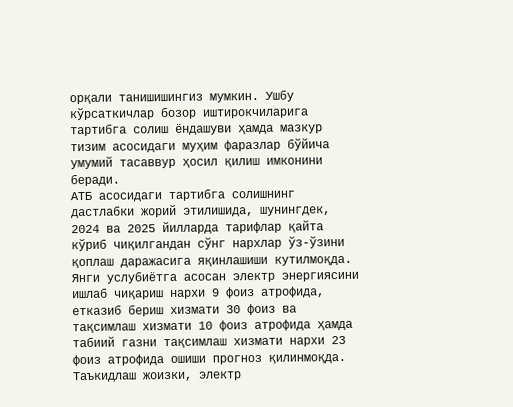орқали танишишингиз мумкин. Ушбу кўрсаткичлар бозор иштирокчиларига тартибга солиш ёндашуви ҳамда мазкур тизим асосидаги муҳим фаразлар бўйича умумий тасаввур ҳосил қилиш имконини беради.
АТБ асосидаги тартибга солишнинг дастлабки жорий этилишида, шунингдек, 2024 ва 2025 йилларда тарифлар қайта кўриб чиқилгандан сўнг нархлар ўз-ўзини қоплаш даражасига яқинлашиши кутилмоқда.
Янги услубиётга асосан электр энергиясини ишлаб чиқариш нархи 9 фоиз атрофида, етказиб бериш хизмати 30 фоиз ва тақсимлаш хизмати 10 фоиз атрофида ҳамда табиий газни тақсимлаш хизмати нархи 23 фоиз атрофида ошиши прогноз қилинмоқда.
Таъкидлаш жоизки, электр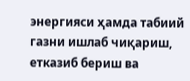энергияси ҳамда табиий газни ишлаб чиқариш, етказиб бериш ва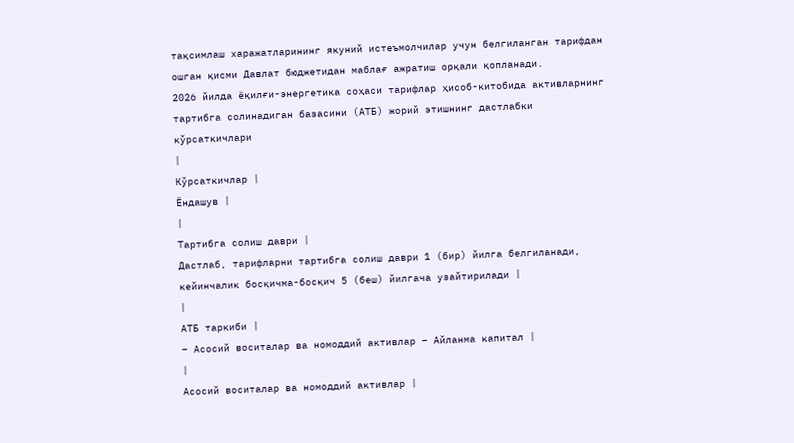тақсимлаш харажатларининг якуний истеъмолчилар учун белгиланган тарифдан ошган қисми Давлат бюджетидан маблағ ажратиш орқали қопланади.
2026 йилда ёқилғи-энергетика соҳаси тарифлар ҳисоб-китобида активларнинг тартибга солинадиган базасини (АТБ) жорий этишнинг дастлабки кўрсаткичлари
|
Кўрсаткичлар |
Ёндашув |
|
Тартибга солиш даври |
Дастлаб, тарифларни тартибга солиш даври 1 (бир) йилга белгиланади, кейинчалик босқичма-босқич 5 (беш) йилгача узайтирилади |
|
АТБ таркиби |
– Асосий воситалар ва номоддий активлар – Айланма капитал |
|
Асосий воситалар ва номоддий активлар |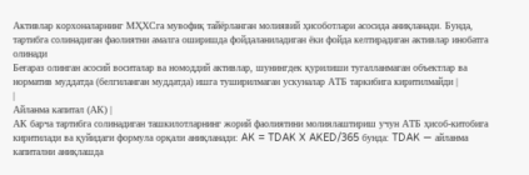Активлар корхоналарнинг МҲХСга мувофиқ тайёрланган молиявий ҳисоботлари асосида аниқланади. Бунда, тартибга солинадиган фаолиятни амалга оширишда фойдаланиладиган ёки фойда келтирадиган активлар инобатга олинади
Беғараз олинган асосий воситалар ва номоддий активлар, шунингдек қурилиши тугалланмаган объектлар ва норматив муддатда (белгиланган муддатда) ишга туширилмаган ускуналар АТБ таркибига киритилмайди |
|
Айланма капитал (АК) |
АК барча тартибга солинадиган ташкилотларнинг жорий фаолиятини молиялаштириш учун АТБ ҳисоб-китобига киритилади ва қуйидаги формула орқали аниқланади: AK = TDAK X AKED/365 бунда: TDAK — айланма капитални аниқлашда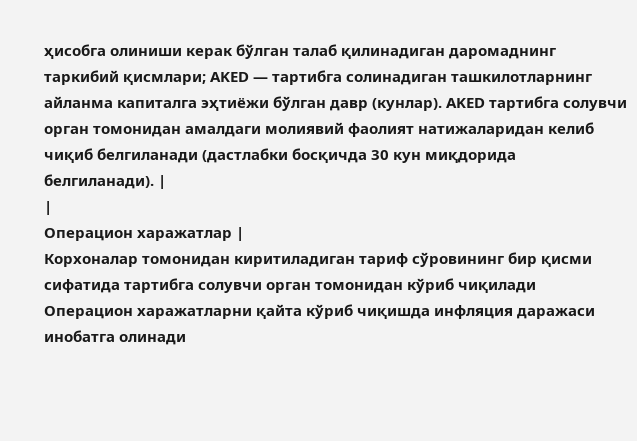ҳисобга олиниши керак бўлган талаб қилинадиган даромаднинг таркибий қисмлари; AKED — тартибга солинадиган ташкилотларнинг айланма капиталга эҳтиёжи бўлган давр (кунлар). AKED тартибга солувчи орган томонидан амалдаги молиявий фаолият натижаларидан келиб чиқиб белгиланади (дастлабки босқичда 30 кун миқдорида белгиланади). |
|
Операцион харажатлар |
Корхоналар томонидан киритиладиган тариф сўровининг бир қисми сифатида тартибга солувчи орган томонидан кўриб чиқилади Операцион харажатларни қайта кўриб чиқишда инфляция даражаси инобатга олинади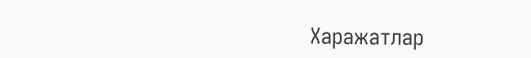Харажатлар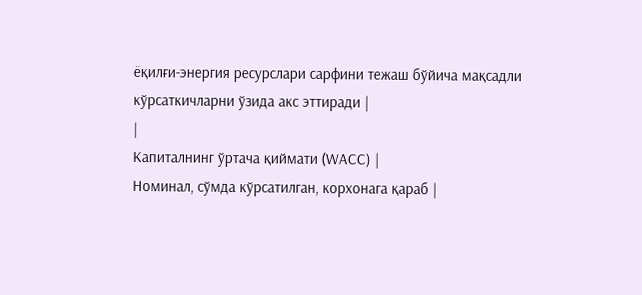ёқилғи-энергия ресурслари сарфини тежаш бўйича мақсадли кўрсаткичларни ўзида акс эттиради |
|
Капиталнинг ўртача қиймати (WАCC) |
Номинал, сўмда кўрсатилган, корхонага қараб |